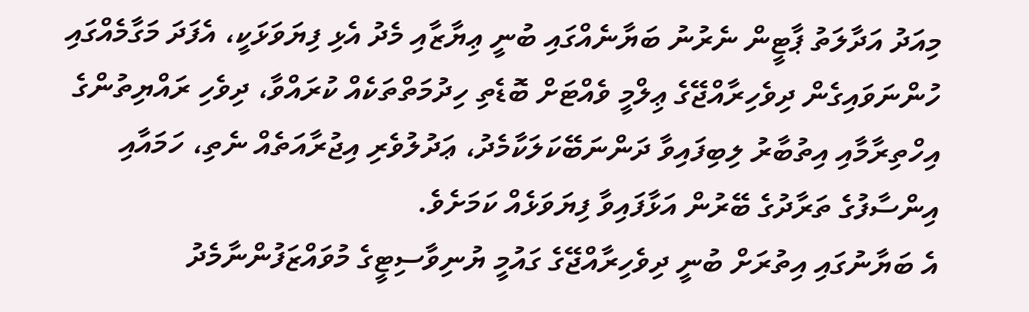މިއަދު އަދާލަތު ޕާޓީން ނެރުނު ބަޔާނެއްގައި ބުނީ ޢިޔާޒާއި މެދު އެޅި ފިޔަވަޅަކީ، އެފަދަ މަގާމެއްގައި ހުންނަވައިގެން ދިވެހިރާއްޖޭގެ ޢިލްމީ ވެއްޓަށް ބޮޑެތި ހިދުމަތްތަކެއް ކުރައްވާ، ދިވެހި ރައްޔިތުންގެ އިހްތިރާމާއި އިތުބާރު ލިބިފައިވާ ދަންނަބޭކަލަކާމެދު، ޢަދުލުވެރި އިޖުރާއަތެއް ނެތި، ހަމައާއި އިންސާފުގެ ތަރާދުގެ ބޭރުން އަޅާފައިވާ ފިޔަވަޅެއް ކަމަށެވެ.
އެ ބަޔާނުގައި އިތުރަށް ބުނީ ދިވެހިރާއްޖޭގެ ގައުމީ ޔުނިވާސިޓީގެ މުވައްޒަފުންނާމެދު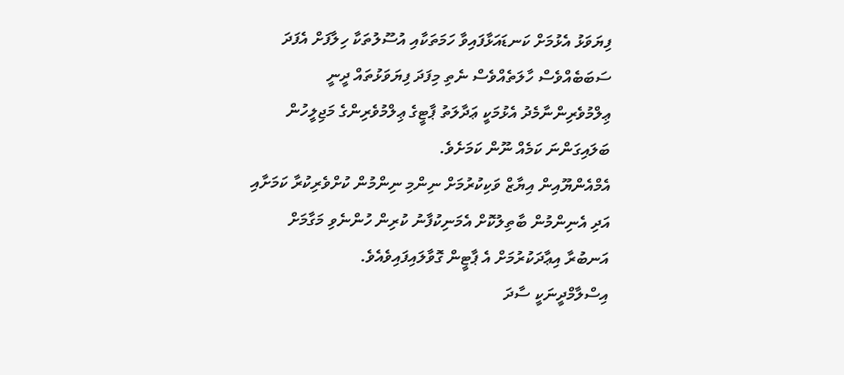ފިޔަވަޅު އެޅުމަށް ކަނޑައަޅާފައިވާ ހަމަތަކާއި އުސޫލުތަކާ ހިލާފަށް އެފަދަ ސަބަބެއްވެސް ހާލަތެއްވެސް ނެތި މިފަދަ ފިޔަވަޅުތައް ދީނީ ޢިލްމުވެރިންނާމެދު އެޅުމަކީ ޢަދާލަތު ޕާޓީގެ ޢިލްމުވެރިންގެ މަޖިލީހުން ބަލައިގަންނަ ކަމެއް ނޫން ކަމަށެވެ.
އެމްއެންޔޫއިން އިޔާޒް ވަކިކުރުމަށް ނިންމި ނިންމުން ކުށްވެރިކުރާ ކަމަށާއި އަދި އެނިންމުން ބާތިލުކޮށް އެމަނިކުފާނު ކުރިން ހުންނެވި މަގާމަށް އަނބުރާ އިޢާދަކުރުމަށް އެ ޕާޓީން ގޮވާލައިފައިވެއެވެ.
އިސްލާމްދީނަކީ ސާދަ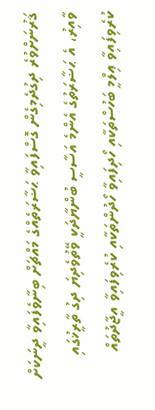ޤަރުނަށްވުރެ ދިގުދެމިގެން ގޮސްފައިވާ ޙަޟާރަތެއްގެ މައްޗަށް ބިނާވެފައިވާ ދީނަކަށް ވާއިރު، އެ ޙަޟާރަތުގެ އެންމެ އަސާސީ ބުންޔާދަކީ ވޭތުވެދިޔަ ދިގު ތާރީޚުގައި ކުރެވިފައިވާ ޢިލްމީ ބަހުސްތަކާއި ހޯދިފައިވާ ހޯދުންތަކާއި ކުރެވިފައިވާ އީޖާދުތައް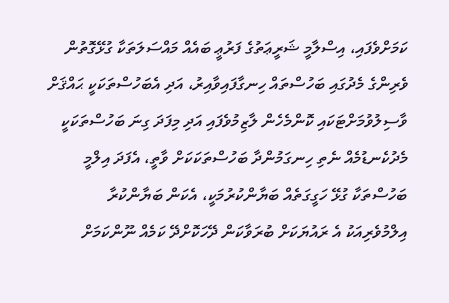ކަމަށްވެފައި، އިސްލާމީ ޝަރީޢަތުގެ ފަރުޢީ ބައެއް މައްސަލަތަކާ ގުޅޭގޮތުން ވެރިންގެ މެދުގައި ބަހުސްތައް ހިނގާފައިވާއިރު، އަދި އެބަހުސްތަކަކީ ޙައްޤަށް ވާސިލުވުމަށްޓަކައި ކޮންމެހެން ލާޒިމުވެފައި އަދި މިފަދަ ގިނަ ބަހުސްތަކަކީ މެދުކެނޑުމެއް ނެތި ހިނގަމުންދާ ބަހުސްތަކަކަށް ވާތީ، އެފަދަ އިލްމީ ބަހުސްތަކާ ގުޅޭ ހަގީގަތެއް ބަޔާންކުރުމަކީ، އެކަން ބަޔާންކުރާ އިލްމުވެރިއަކު އެ ރައުޔަކަށް ބުރަވާކަން ދޭހަކޮށްދޭ ކަމެއް ނޫންކަމަށް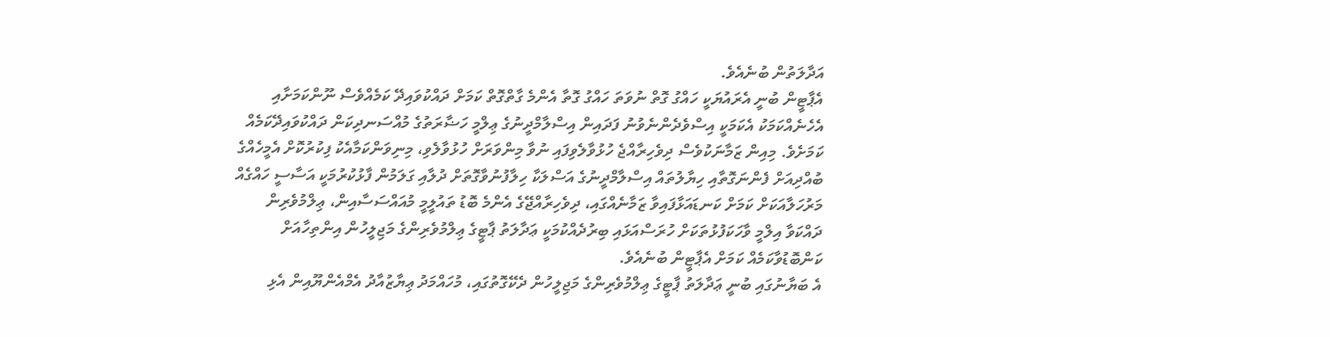އަދާލަތުން ބުނެއެވެ.
އެޕާޓީން ބުނީ އެރައުޔަކީ ހައްގު ގޮތް ނުވަތަ ހައްގު ގޮތާ އެންމެ ގާތްގޮތް ކަމަށް ދައްކުވައިދޭ ކަމެއްވެސް ނޫންކަމަށާއި އެހެނެއްކަމަކު އެކަމަކީ އިސްވެދެންނެވުނު ފަދައިން އިސްލާމްދީނުގެ ޢިލްމީ ހަޟާރަތުގެ މުއްސަނދިކަން ދައްކުވައިދޭކަމެއް ކަމަށެވެ. މިއިން ޒަމާނަކުވެސް ދިވެހިރާއްޖެ ހުޅުވާލެވިފައި ނުވާ މިންވަރަށް ހުޅުވާލެވި، މިނިވަންކަމާއެކު ފިކުރުކޮށް އެމީހެއްގެ ބުއްދިއަށް ފެންނަގޮތާއި ހިޔާލުތައް އިސްލާމްދީނުގެ އަސްލަކާ ހިލާފުނުވާގޮތަށް ދުލާއި ގަލަމުން ފާޅުކުރުމަކީ އަސާސީ ހައްގެއް މަރުހަލާއަކަށް ކަމަށް ކަނޑައަޅާފައިވާ ޒަމާނެއްގައި، ދިވެހިރާއްޖޭގެ އެންމެ ބޮޑު ތައުލީމީ މުއައްސަސާއިން، ޢިލްމުވެރިން ދައްކަވާ އިލްމީ ވާހަކަފުޅުތަކަށް ހުރަސްއަޅައި ބިރުދެއްކުމަކީ ޢަދާލަތު ޕާޓީގެ ޢިލްމުވެރިންގެ މަޖިލީހުން އިންތިހާއަށް ކަންބޮޑުވާކަމެއް ކަމަށް އެޕާޓީން ބުނެއެވެ.
އެ ބަޔާނުގައި ބުނީ ޢަދާލަތު ޕާޓީގެ ޢިލްމުވެރިންގެ މަޖިލީހުން ދެކޭގޮތުގައި، މުހައްމަދު ޢިޔާޒުއާދު އެމްއެންޔޫއިން އެޅި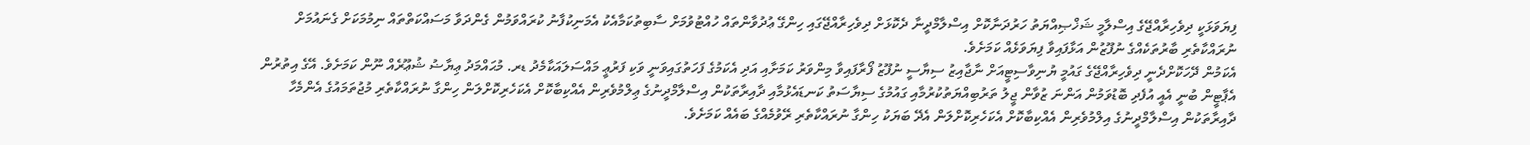ފިޔަވަޅަކީ ދިވެހިރާއްޖޭގެ އިސްލާމީ ޝަޚްޞިއްޔަތު ހަރުދަނާކޮށް އިސްލާމްދީނާ ދެކޮޅަށް ދިވެހިރާއްޖޭގައި ހިންގޭ ޢުދުވާންތައް ހުއްޓުވުމަށް ސާބިތުކަމާއެކު އެމަނިކުފާނު ކުރައްވަމުން ގެންދަވާ މަސައްކަތްތައް ނިމުމަކަށް ގެނައުމަށް ނުރައްކާތެރި ބާރުތަކެއްގެ ނުފޫޒުން އަޅާފައިވާ ފިޔަވަޅެއް ކަމަށެވެ.
އެކަމުން ދޭހަކޮށްދެނީ ދިވެހިރާއްޖޭގެ ގައުމީ ޔުނިވާސިޓީއަށް ނާޖާއިޒު ސިޔާސީ ނުފޫޒު ފޯރާފައިވާ މިންވަރު ކަމަށާއި އަދި އެކަމުގެ ފަހަތުގައިވަނީ ވަކި ފަރުޢީ މައްސަލައަކާމެދު ޑރ. މުޙައްމަދު ޢިޔާޟު ޝުޢޫރެއް ނޫން ކަމަށެވެ. އޭގެ އިތުރުން އެޕާޓީން ބުނީ އެއީ އުފެދި ބޮޑުވަމުން އަންނަ ޒުވާން ޖީލު ތަރުބިއްޔަތުކުރުމާއި ގައުމުގެ ސިޔާސަތު ކަނޑައެޅުމާއި ދާއިރާތަކުން އިސްލާމްދީނުގެ ޢިލްމުވެރިން އެއްކިބާކޮށް އެކަހެރިކޮށްލަން ހިންގާ ނުރައްކާތެރި މުޖުތަމައުގެ އެންމެހާ ދާއިރާތަކުން އިސްލާމްދީނުގެ އިލްމުވެރިން އެއްކިބާކޮށް އެކަހެރިކޮށްލަން އެދޭ ބަޔަކު ހިންގާ ނުރައްކާތެރި ރޭވުމެއްގެ ބައެއް ކަމަށެވެ.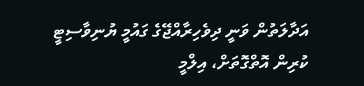އަދާލަތުން ވަނީ ދިވެހިރާއްޖޭގެ ގައުމީ ޔުނިވާސިޓީ ކުރިން އޮތްގޮތަށް، އިލްމީ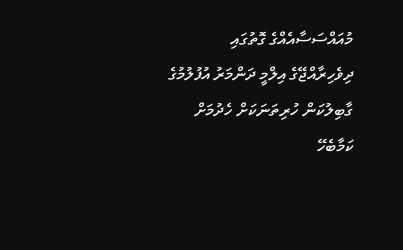މުއައްސަސާއެއްގެ ގޮތުގައި ދިވެހިރާއްޖޭގެ އިލްމީ ދަންމަރު އުފުލުމުގެ ގާބިލުކަން ހުރިތަނަކަށް ހެދުމަށް ކަމާބެހޭ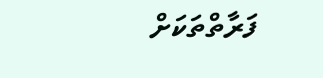ފަރާތްތަކަށް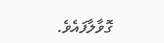ގޮވާލާފައެވެ.